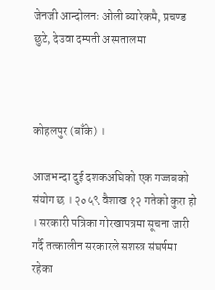जेनजी आन्दोलनः ओली ब्यारेकमै, प्रचण्ड छुटे, देउवा दम्पती अस्पतालमा



कोहलपुर (बाँके) ।

आजभन्दा दुई दशकअघिको एक गज्जबको संयोग छ । २०५९ वैशाख १२ गतेको कुरा हो । सरकारी पत्रिका गोरखापत्रमा सूचना जारी गर्दै तत्कालीन सरकारले सशस्त्र संघर्षमा रहेका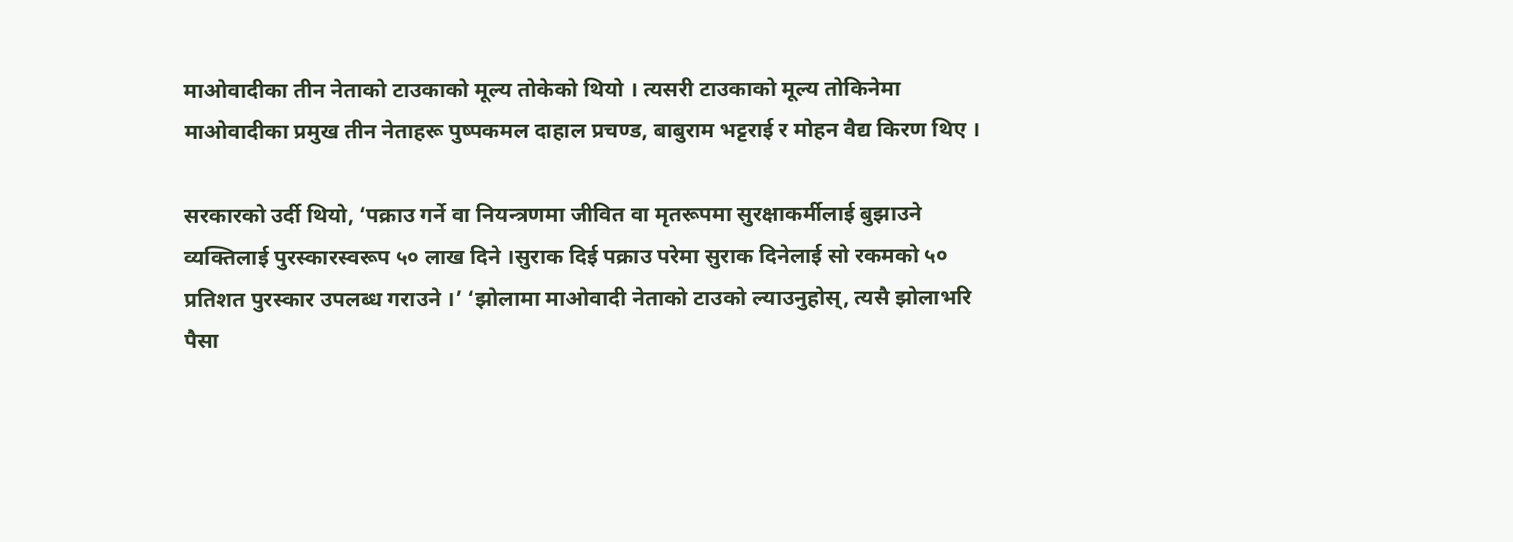माओवादीका तीन नेताको टाउकाको मूल्य तोकेको थियो । त्यसरी टाउकाको मूल्य तोकिनेमा माओवादीका प्रमुख तीन नेताहरू पुष्पकमल दाहाल प्रचण्ड, बाबुराम भट्टराई र मोहन वैद्य किरण थिए ।

सरकारको उर्दी थियो, ‘पक्राउ गर्ने वा नियन्त्रणमा जीवित वा मृतरूपमा सुरक्षाकर्मीलाई बुझाउने व्यक्तिलाई पुरस्कारस्वरूप ५० लाख दिने ।सुराक दिई पक्राउ परेमा सुराक दिनेलाई सो रकमको ५० प्रतिशत पुरस्कार उपलब्ध गराउने ।’ ‘झोलामा माओवादी नेताको टाउको ल्याउनुहोस्, त्यसै झोलाभरि पैसा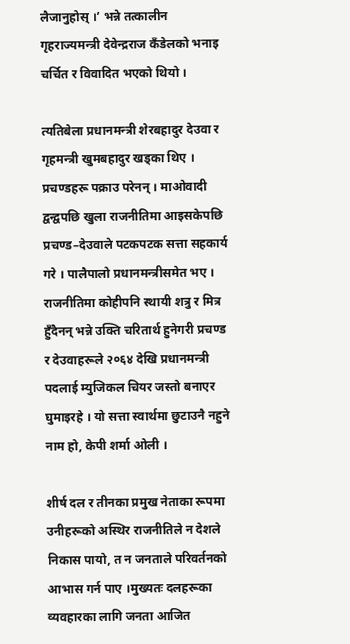लैजानुहोस् ।’ भन्ने तत्कालीन गृहराज्यमन्त्री देवेन्द्रराज कँडेलको भनाइ चर्चित र विवादित भएको थियो ।

त्यतिबेला प्रधानमन्त्री शेरबहादुर देउवा र गृहमन्त्री खुमबहादुर खड्का थिए । प्रचण्डहरू पक्राउ परेनन् । माओवादी द्वन्द्वपछि खुला राजनीतिमा आइसकेपछि प्रचण्ड–देउवाले पटकपटक सत्ता सहकार्य गरे । पालैपालो प्रधानमन्त्रीसमेत भए । राजनीतिमा कोहीपनि स्थायी शत्रु र मित्र हुँदैनन् भन्ने उक्ति चरितार्थ हुनेगरी प्रचण्ड र देउवाहरूले २०६४ देखि प्रधानमन्त्री पदलाई म्युजिकल चियर जस्तो बनाएर घुमाइरहे । यो सत्ता स्वार्थमा छुटाउनै नहुने नाम हो, केपी शर्मा ओली ।

शीर्ष दल र तीनका प्रमुख नेताका रूपमा उनीहरूको अस्थिर राजनीतिले न देशले निकास पायो, त न जनताले परिवर्तनको आभास गर्न पाए ।मुख्यतः दलहरूका व्यवहारका लागि जनता आजित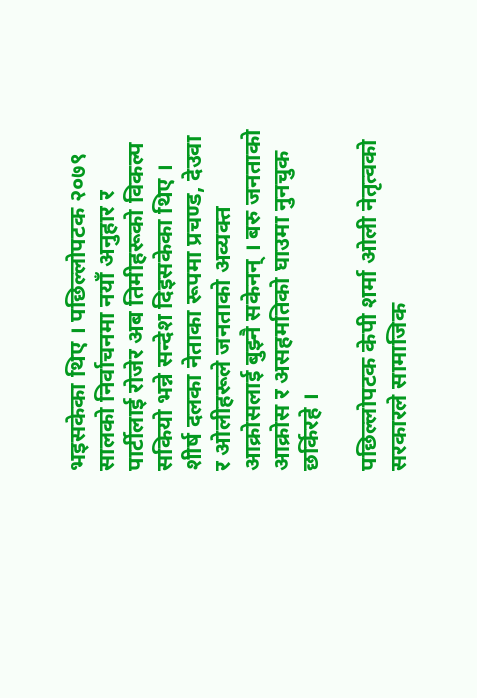भइसकेका थिए । पछिल्लोपटक २०७९ सालको निर्वाचनमा नयाँ अनुहार र पार्टीलाई रोजेर अब तिमीहरूको विकल्प सकियो भन्ने सन्देश दिइसकेका थिए । शीर्ष दलका नेताका रूपमा प्रचण्ड, देउवा र ओलीहरूले जनताको अव्यक्त आक्रोसलाई बुझ्नै सकेनन् । बरु जनताको आक्रोस र असहमतिको घाउमा नुनचुक छर्किरहे ।

पछिल्लोपटक केपी शर्मा ओली नेतृत्वको सरकारले सामाजिक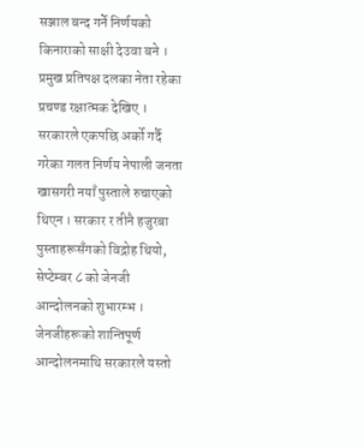सञ्जाल बन्द गर्ने निर्णयको किनाराको साक्षी देउवा बने । प्रमुख प्रतिपक्ष दलका नेता रहेका प्रचण्ड रक्षात्मक देखिए । सरकारले एकपछि अर्को गर्दै गरेका गलत निर्णय नेपाली जनता खासगरी नयाँ पुस्ताले रुचाएको थिएन । सरकार र तीनै हजुरबा पुस्ताहरूसँगको विद्रोह थियो, सेप्टेम्बर ८ को जेनजी आन्दोलनको शुभारम्भ । जेनजीहरूको शान्तिपूर्ण आन्दोलनमाथि सरकारले यस्तो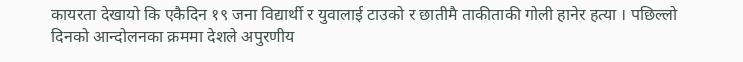कायरता देखायो कि एकैदिन १९ जना विद्यार्थी र युवालाई टाउको र छातीमै ताकीताकी गोली हानेर हत्या । पछिल्लो दिनको आन्दोलनका क्रममा देशले अपुरणीय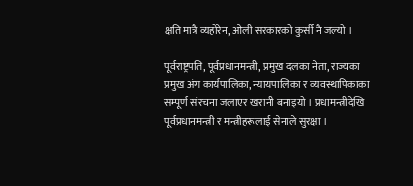क्षति मात्रै व्यहोरेन, ओली सरकारको कुर्सी नै जल्यो ।

पूर्वराष्ट्रपति, पूर्वप्रधानमन्त्री, प्रमुख दलका नेता, राज्यका प्रमुख अंग कार्यपालिका, न्यायपालिका र व्यवस्थापिकाका सम्पूर्ण संरचना जलाएर खरानी बनाइयो । प्रधामन्त्रीदेखि पूर्वप्रधानमन्त्री र मन्त्रीहरूलाई सेनाले सुरक्षा ।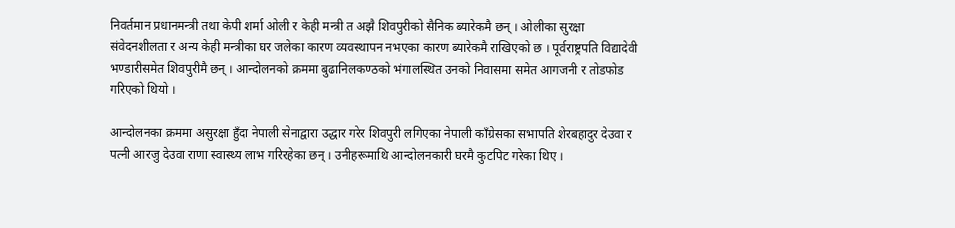निवर्तमान प्रधानमन्त्री तथा केपी शर्मा ओली र केही मन्त्री त अझै शिवपुरीको सैनिक ब्यारेकमै छन् । ओलीका सुरक्षा संवेदनशीलता र अन्य केही मन्त्रीका घर जलेका कारण व्यवस्थापन नभएका कारण ब्यारेकमै राखिएको छ । पूर्वराष्ट्रपति विद्यादेवी भण्डारीसमेत शिवपुरीमै छन् । आन्दोलनको क्रममा बुढानिलकण्ठको भंगालस्थित उनको निवासमा समेत आगजनी र तोडफोड गरिएको थियो ।

आन्दोलनका क्रममा असुरक्षा हुँदा नेपाली सेनाद्वारा उद्धार गरेर शिवपुरी लगिएका नेपाली काँग्रेसका सभापति शेरबहादुर देउवा र पत्नी आरजु देउवा राणा स्वास्थ्य लाभ गरिरहेका छन् । उनीहरूमाथि आन्दोलनकारी घरमै कुटपिट गरेका थिए ।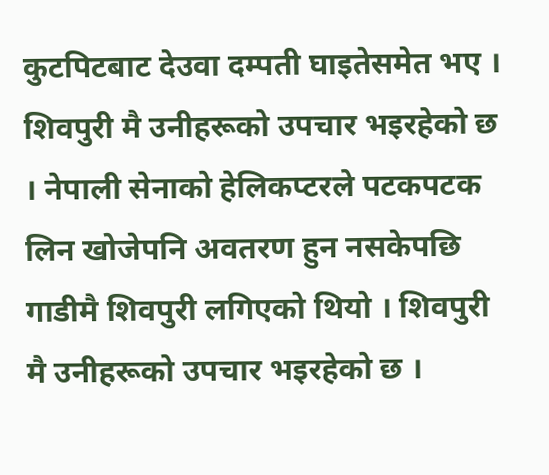कुटपिटबाट देउवा दम्पती घाइतेसमेत भए । शिवपुरी मै उनीहरूको उपचार भइरहेको छ । नेपाली सेनाको हेलिकप्टरले पटकपटक लिन खोजेपनि अवतरण हुन नसकेपछि गाडीमै शिवपुरी लगिएको थियो । शिवपुरी मै उनीहरूको उपचार भइरहेको छ ।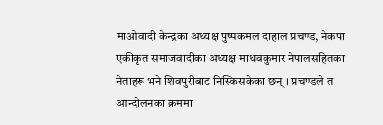माओवादी केन्द्रका अध्यक्ष पुष्पकमल दाहाल प्रचण्ड, नेकपा एकीकृत समाजवादीका अध्यक्ष माधवकुमार नेपालसहितका नेताहरू भने शिवपुरीबाट निस्किसकेका छन् । प्रचण्डले त आन्दोलनका क्रममा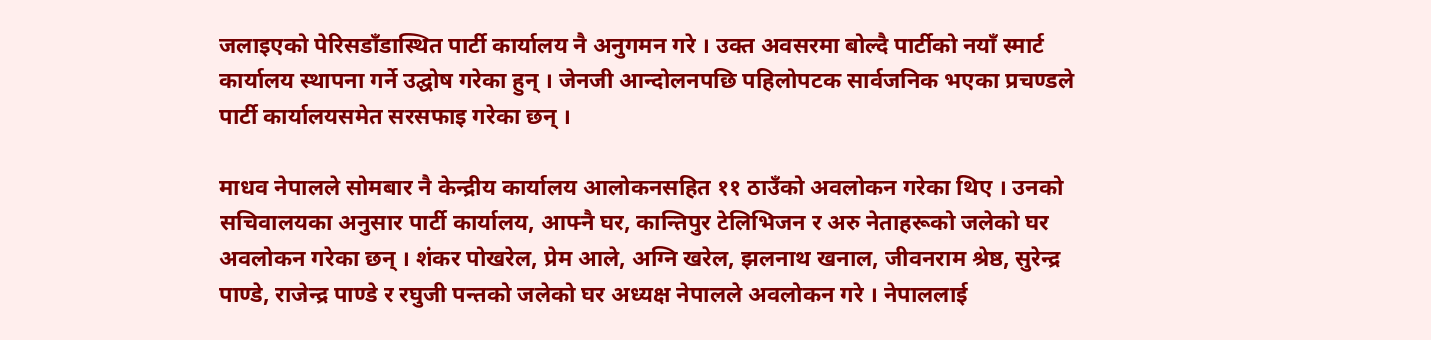जलाइएको पेरिसडाँडास्थित पार्टी कार्यालय नै अनुगमन गरे । उक्त अवसरमा बोल्दै पार्टीको नयाँ स्मार्ट कार्यालय स्थापना गर्ने उद्घोष गरेका हुन् । जेनजी आन्दोलनपछि पहिलोपटक सार्वजनिक भएका प्रचण्डले पार्टी कार्यालयसमेत सरसफाइ गरेका छन् ।

माधव नेपालले सोमबार नै केन्द्रीय कार्यालय आलोकनसहित ११ ठाउँको अवलोकन गरेका थिए । उनको सचिवालयका अनुसार पार्टी कार्यालय, आफ्नै घर, कान्तिपुर टेलिभिजन र अरु नेताहरूको जलेको घर अवलोकन गरेका छन् । शंकर पोखरेल, प्रेम आले, अग्नि खरेल, झलनाथ खनाल, जीवनराम श्रेष्ठ, सुरेन्द्र पाण्डे, राजेन्द्र पाण्डे र रघुजी पन्तको जलेको घर अध्यक्ष नेपालले अवलोकन गरे । नेपाललाई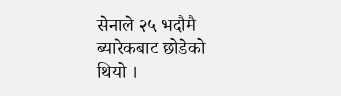सेनाले २५ भदौमै ब्यारेकबाट छोडेको थियो ।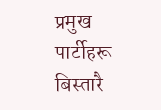प्रमुख पार्टीहरू बिस्तारै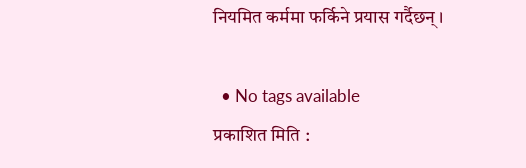नियमित कर्ममा फर्किने प्रयास गर्दैछन् ।

  • No tags available
प्रकाशित मिति :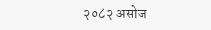२०८२ असोज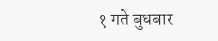१ गते बुधबार